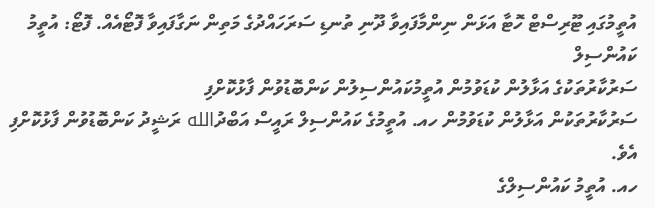އުތީމުގައި ޓޫރިސްޓް ހޮޓާ އަޅަން ނިންމާފައިވާ ދޫނި ތުނޑި ސަރަހައްދުގެ މަތިން ނަގާފައިވާ ފޮޓޯއެއް. ފޮޓޯ: އުތީމު ކައުންސިލް
ސަރުކާރުތަކުގެ އަޅާލުން ކުޑަވުމުން އުތީމުކައުންސިލުން ކަންބޮޑުވުން ފާޅުކޮށްފި
ސަރުކާރުތަކުން އަޅާލުން ކުޑަވުމުން ހއ. އުތީމުގެ ކައުންސިލް ރައީސް އަބްދުالله ރަޝީދު ކަންބޮޑުވުން ފާޅުކޮށްފި އެވެ.
ހއ. އުތީމު ކައުންސިލްގެ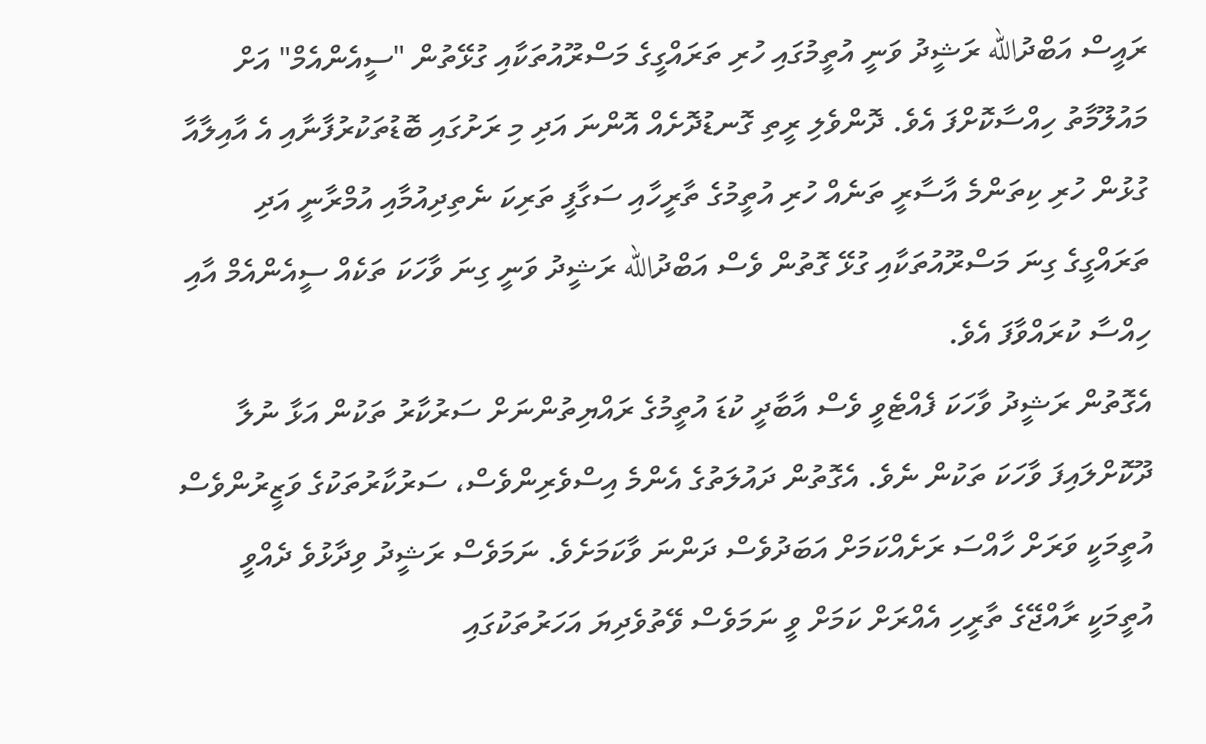ރައީސް އަބްދުالله ރަޝީދު ވަނީ އުތީމުގައި ހުރި ތަރައްގީގެ މަސްރޫއުތަކާއި ގުޅޭތުން "ސީއެންއެމް" އަށް މައުލޫމާތު ހިއްސާކޮށްފަ އެވެ. ދޮންވެލި ރީތި ގޮނޑުދޮށެއް އޮންނަ އަދި މި ރަށުގައި ބޮޑުތަކުރުފާނާއި އެ އާއިލާއާ ގުޅުން ހުރި ކިތަންމެ އާސާރީ ތަނެއް ހުރި އުތީމުގެ ތާރީހާއި ސަގާފީ ތަރިކަ ނެތިދިއުމާއި އުމްރާނީ އަދި ތަރައްގީގެ ގިނަ މަސްރޫއުތަކާއި ގުޅޭ ގޮތުން ވެސް އަބްދުالله ރަޝީދު ވަނީ ގިނަ ވާހަކަ ތަކެއް ސީއެންއެމް އާއި ހިއްސާ ކުރައްވާފަ އެވެ.
އެގޮތުން ރަޝީދު ވާހަކަ ފެއްޓެވީ ވެސް އާބާދީ ކުޑަ އުތީމުގެ ރައްޔިތުންނަށް ސަރުކާރު ތަކުން އަޅާ ނުލާ ދޫކޮށްލައިފަ ވާހަކަ ތަކުން ނެވެ. އެގޮތުން ދައުލަތުގެ އެންމެ އިސްވެރިންވެސް، ސަރުކާރުތަކުގެ ވަޒީރުންވެސް އުތީމަކީ ވަރަށް ހާއްސަ ރަށެއްކަމަށް އަބަދުވެސް ދަންނަ ވާކަމަށެވެ. ނަމަވެސް ރަޝީދު ވިދާޅުވެ ދެއްވީ އުތީމަކީ ރާއްޖޭގެ ތާރީހި އެއްރަށް ކަމަށް ވީ ނަމަވެސް ވޭތުވެދިޔަ އަހަރުތަކުގައި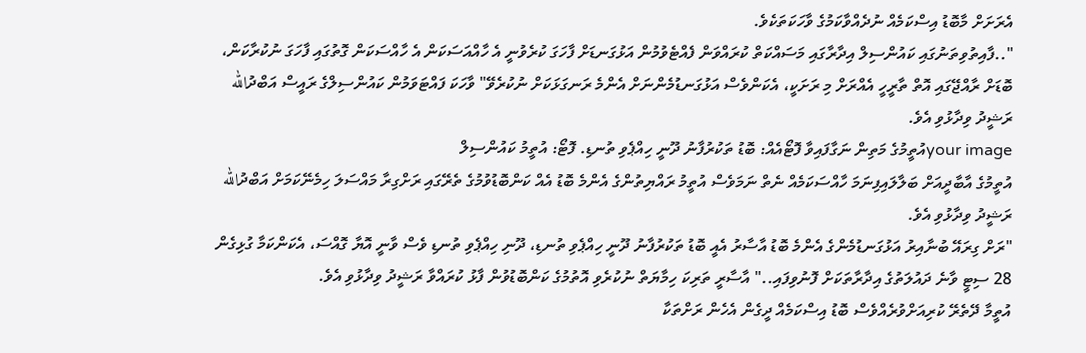އެރަށަށް މާބޮޑު އިސްކަމެއް ނުދެއްވާކަމުގެ ވާހަކަތަކެވެ.
"..ފާއިތުވިތަނުގައި ކައުންސިލް އިދާރާގައި މަސައްކަތް ކުރައްވަން ފެއްޓެވުމުން އަޅުގަނޑަށް ފާހަގަ ކުރެވުނީ އެ ހާއްއަސަކަން އެ ހާއްސަކަން ގޮތުގައި ފާހަގަ ނުކުރާކަން، ބޮޑަށް ރާއްޖޭގައި އޮތް ތާރީހީ އެއްރަށް މި ރަށަކީ، އެކަންވެސް އަޅުގަނޑުމެންނަށް އެންމެ ރަނގަޅަކަށް ނުކުރެވޭ" ވާހަކަ ފައްޓަވަމުން ކައުންސިލްގެ ރައީސް އަބްދުالله ރަޝީދު ވިދާޅުވި އެވެ.
your imageއުތީމުގެ މަތިން ނަގާފައިވާ ފޮޓޯއެއް: ބޮޑު ތަކުރުފާނު ދޫނީ ހިއްޕެވި ތުނޑި. ފޮޓޯ: އުތީމު ކައުންސިލް
އުތީމުގެ އާބާދީއަށް ބަލާލައިފިނަމަ ހާއްސަކަމެއް ނެތް ނަމަވެސް އުތީމު ރައްޔިތުންގެ އެންމެ ބޮޑު އެއް ކަންބޮޑުވުމުގެ ތެރޭގައި ރަށްގިރާ މައްސަލަ ހިމެނޭކަމަށް އަބްދުالله ރަޝީދު ވިދާޅުވި އެވެ.
"ރަށް ގިރައޭ ބުނާއިރު އަޅުގަނޑުމެންގެ އެންމެ ބޮޑު އާސާރު އެއީ ބޮޑު ތަކުރުފާނު ދޫނީ ހިއްޕެވި ތުނޑި، ދޫނި ހިއްޕެވި ތުނޑި ވެސް ވާނީ އޮޔާ ގޮއްސަ، އެކަންކަމާ ގުޅިގެން 28 ސިޓީ ވާނެ ދައުލަތުގެ އިދާރާތަކަށް ފޮނުވިފައި.." އާސާރީ ތަރިކަ ހިމާޔަތް ނުކުރެވި އޮތުމުގެ ކަންބޮޑުވުން ފާޅު ކުރައްވާ ރަޝީދު ވިދާޅުވި އެވެ.
އުތީމާ ދޭތެރޭ ކުރިއަށްވުރެއްވެސް ބޮޑު އިސްކަމެއް ދީގެން އެހެން ރަށްތަކާ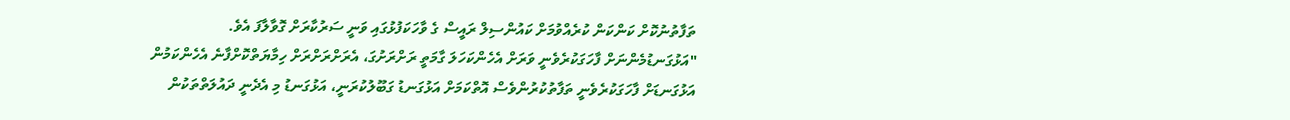ތަފާތުނުކޮށް ކަންކަން ކުރެއްވުމަށް ކައުންސިލް ރައީސް ގެ ވާހަކަފުޅުގައި ވަނީ ސަރުކާރަށް ގޮވާލާފަ އެވެ.
"އަޅުގަނޑުމެންނަށް ފާހަގަކުރެވެނީ ވަރަށް އެހެންކަހަލަ ގާމަތީ ރަށްރަށުގަ، އެރަށްރަށްރަށް ހިމާޔަތްކޮށްފާނެ އެހެންކަމުން އަޅުގަނޑަށް ފާހަގަކުރެވެނީ ތަފާތުކުރުންވެސް އޮތްކަމަށް އަޅުގަނޑު ގަބޫލުކުރަނީ، އަޅުގަނޑު މި އެދެނީ ދައުލަތްތަކުން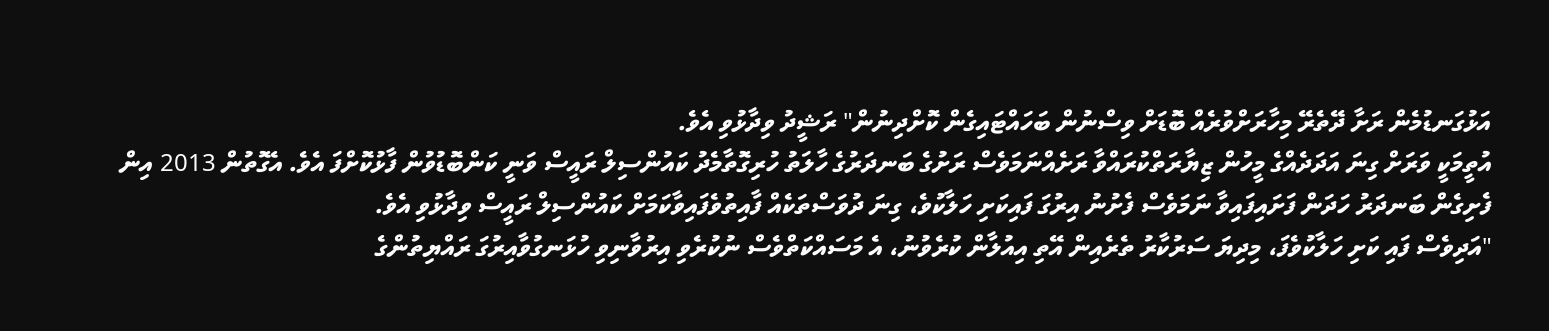އަޅުގަނޑުމެން ރަށާ ދޭތެރޭ މިހާރަށްވުރެއް ބޮޑަށް ވިސްނުން ބަހައްޓައިގެން ކޮށްދިނުން" ރަޝީދު ވިދާޅުވި އެވެ.
އުތީމަކީ ވަރަށް ގިނަ އަދަދެއްގެ މީހުން ޒިޔާރަތްކުރައްވާ ރަށެއްނަމަވެސް ރަށުގެ ބަނދަރުގެ ހާލަތު ހުރިގޮތާމެދު ކައުންސިލް ރައީސް ވަނީ ކަންބޮޑުވުން ފާޅުކޮށްފަ އެވެ. އެގޮތުން 2013 އިން ފެށިގެން ބަނދަރު ހަދަން ފަށައިފައިވާ ނަމަވެސް ފެށުނު އިރުގަ ފައިކަށި ހަލާކުވެ، ގިނަ ދުވަސްތަކެއް ފާއިތުވެފައިވާކަމަށް ކައުންސިލް ރައީސް ވިދާޅުވި އެވެ.
"އަދިވެސް ފައި ކަށި ހަލާކުވެފަ، މިދިޔަ ސަރުކާރު ތެރެއިން އޭތި އިއުލާން ކުރެވުނު، އެ މަސައްކަތްވެސް ނުކުރެވި އިރުވާނިވި ހުޅަނގުވާއިރުގަ ރައްޔިތުންގެ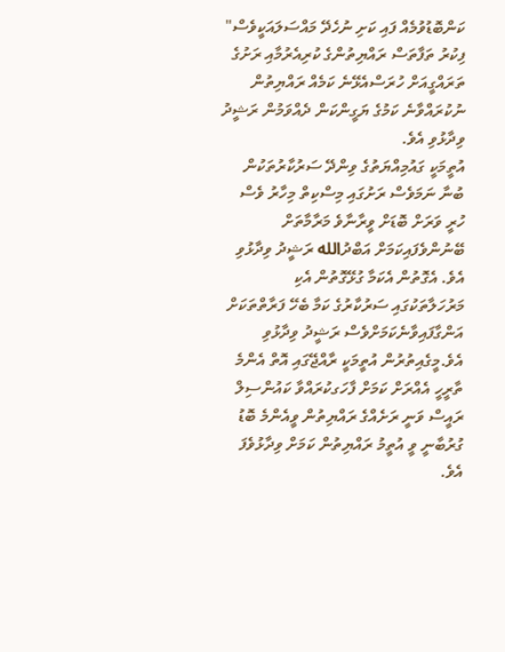ކަންބޮޑުވުމެއް ފައި ކަށި ނުހެދޭ މައްސަލައަކީވެސް" ފިކުރު ތަފާތަސް ރައްޔިތުންގެ ކުރިއެރުމާއި ރަށުގެ ތަރައްގީއަށް ހުރަސްއެޅޭނެ ކަމެއް ރައްޔިތުން ނުކުރައްވާނެ ކަމުގެ ޔަގީންކަން ދެއްވަމުން ރަޝީދު ވިދާޅުވި އެވެ.
އުތީމަކީ ގައުމިއްޔަތުގެ ވިންދޭ ސަރުކާރުތަކުން ބުނާ ނަމަވެސް ރަށުގައި މިސްކިތް މިހާރު ވެސް ހުރީ ވަރަށް ބޮޑަށް ވީރާނާވެ މަރާމާތަށް ބޭނުންވެފައިކަމަށް އަބްދުالله ރަޝީދު ވިދާޅުވި އެވެ. އެގޮތުން އެކަމާ ގުޅޭގޮތުން އެކި މަރުހަލާތަކުގައި ސަރުކާރުގެ ކަމާ ބެހޭ ފަރާތްތަކަށް އަންގާފައިވާނެކަމަށްވެސް ރަޝީދު ވިދާޅުވި އެވެ.މީގެއިތުރުން އުތީމަކީ ރާއްޖޭގައި އޮތް އެންމެ ތާރީހީ އެއްރަށް ކަމަށް ފާހަގކުރައްވާ ކައުންސިލް ރައީސް ވަނީ ރަށެއްގެ ރައްޔިތުން ވީއެންމެ ބޮޑު ގުރުބާނީ ވީ އުތީމު ރައްޔިތުން ކަމަށް ވިދާޅުވެފަ އެވެ.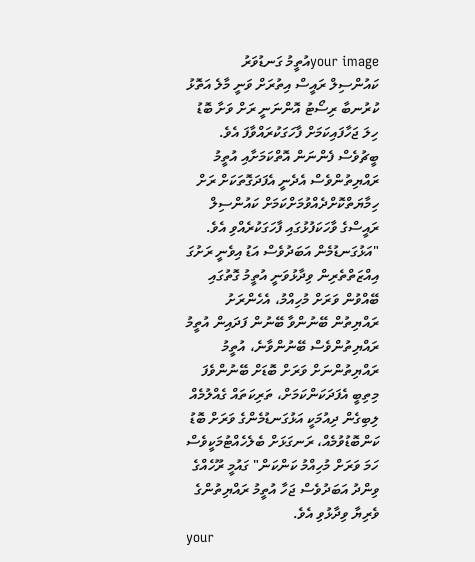your imageއުތީމު ގަނޑުވަރު
ކައުންސިލް ރައީސް އިތުރަށް ވަނީ މާލެ އަތޮޅު ކުރުނބާ ރިސޯޓު އޮންނަނީ ރަށް ވަށާ ބޮޑު ހިލަ ޖަހާފައިކަމަށް ފާހަގަކުރައްވާފަ އެވެ. ބީޗުވެސް ފެންނަން އޮތްކަމަށާއި އުތީމު ރައްޔިތުންވެސް އެދެނީ އެފަދަގޮތަކަށް ރަށް ހިމާޔަތްކޮށްދެއްވުމަށްކަމަށް ކައުންސިލް ރައީސްގެ ވާހަކަފުޅުގައި ފާހަގަކުރެއްވި އެވެ.
"އަޅުގަނޑުމެން އަބަދުވެސް އަޑު އިވެނީ ރަށުގަ އިއްޒަތްތެރިން ވިދާޅުވަނީ އުތީމު ގޮތުގައި ބޭއްވުން ވަރަށް މުހިއްމު، އެހެންރަށު ރައްޔިތުން ބޭނުންވާ ބޭނުން ފަދައިން އުތީމު ރައްޔިތުންވެސް ބޭނުންވާނެ، އުތީމު ރައްޔިތުންނަށް ވަރަށް ބޮޑަށް ބޭނުންވެފަ މިތިބީ އެފަދަކަންކަމަށް، ތަރިކަތައް ގެއްލުމެއް ލިބިގެން ދިއުމަކީ އަޅުގަނޑުމެންގެ ވަރަށް ބޮޑު ކަންބޮޑުވުމެއް، ރަނގަޅަށް ބެލެހެއްޓުމަކީވެސް ހަމަ ވަރަށް މުހިއްމު ކަންކަން" ގައުމީ ރޫހެއްގެ ވިންދު އަބަދުވެސް ޖަހާ އުތީމު ރައްޔިތުންގެ ވެރިޔާ ވިދާޅުވި އެވެ.
your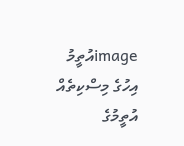imageއުތީމު އިހުގެ މިސްކިތެއް
އުތީމުގެ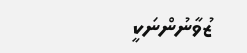ޒުވާނުންނަކީ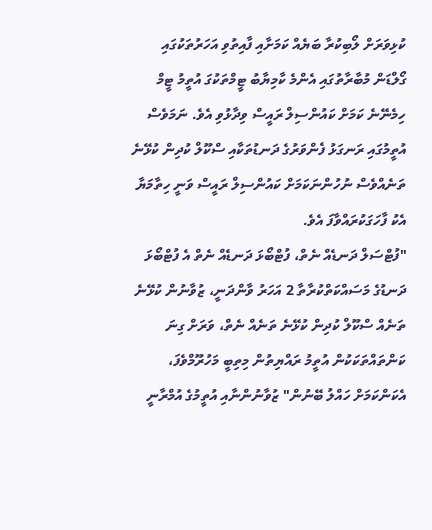ކުޅިވަރަށް ލޯބިކުރާ ބަޔެއް ކަމަށާއި ފާއިތުވި އަހަރުތަކުގައި ގޯލްޑަން މުބާރާތުގައި އެންމެ ކާމިޔާބު ޓީމްތަކުގަ އުތީމު ޓީމް ހިމެނޭނެ ކަމަށް ކައުންސިލް ރައީސް ވިދާޅުވި އެވެ. ނަމަވެސް އުތީމުގައި ރަނގަޅު ފެންވަރުގެ ދަނޑުތަކާއި ސްކޫލް ކުދިން ކުޅޭނެ ތަނެއްވެސް ނުހުންނަކަމަށް ކައުންސިލް ރައީސް ވަނީ ހިތާމަޔާ އެކު ފާހަގަކުރައްވާފަ އެވެ.
"ފުޓްސަލް ދަނޑެއް ނެތް، ފުޓްބޯޅަ ދަނޑެއް ނެތް އެ ފުޓްބޯޅަ ދަނޑުގެ މަސައްކަތްކުރާތާ 2 އަހަރު ވާންދަނީ، ޒުވާނުން ކުޅޭނެ ތަނެއް ސްކޫލް ކުދިން ކުޅޭނެ ތަނެއް ނެތް، ވަރަށް ގިނަ ކަންތައްތަކަކުން އުތީމު ރައްޔިތުން މިތިބީ މަހުރޫމްވެފަ، އެކަންކަމަށް ހައްލު ބޭނުން" ޒުވާނުންނާއި އުތީމުގެ އުމްރާނީ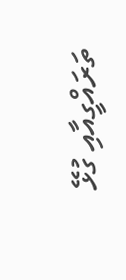ތަރައްގީއާއި ގުޅޭ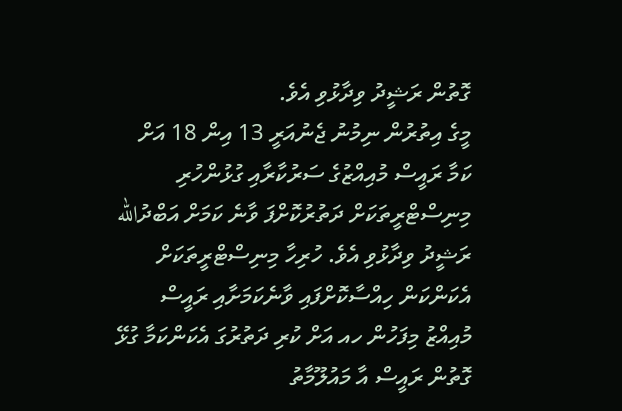ގޮތުން ރަޝީދު ވިދާޅުވި އެވެ.
މީގެ އިތުރުން ނިމުނު ޖެނުއަރީ 13 އިން 18 އަށް ކަމާ ރައީސް މުއިއްޒުގެ ސަރުކާރާއި ގުޅުންހުރި މިނިސްޓްރީތަކަށް ދަތުރުކޮށްފަ ވާނެ ކަމަށް އަބްދުالله ރަޝީދު ވިދާޅުވި އެވެ. ހުރިހާ މިނިސްޓްރީތަކަށް އެކަންކަން ހިއްސާކޮށްފައި ވާނެކަމަށާއި ރައީސް މުއިއްޒު މިފަހުން ހއ އަށް ކުރި ދަތުރުގަ އެކަންކަމާ ގުޅޭ ގޮތުން ރައީސް އާ މައުލޫމާތު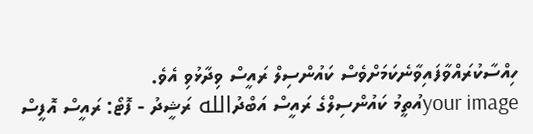ހިއްސާކުރައްވާފައިވާނެކަމަށްވެސް ކައުންސިލް ރައީސް ވިދާޅުވި އެވެ.
your imageއުތީމު ކައުންސިލްގެ ރައީސް އަބްދުالله ރަޝީދު - ފޮޓޯ: ރައީސް އޮފީސް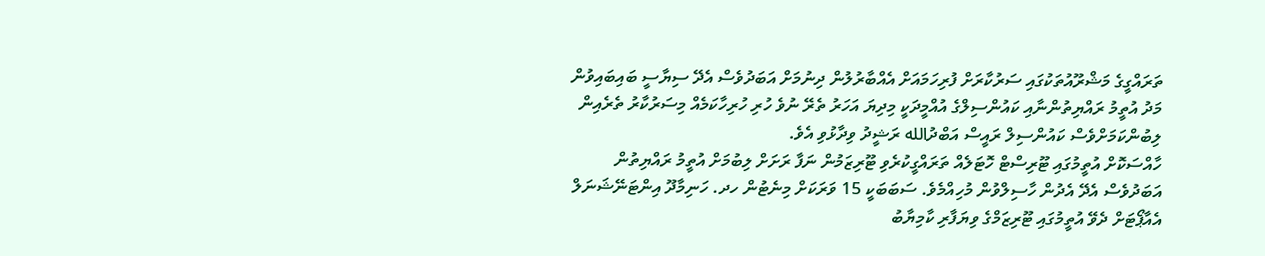ތަރައްގީގެ މަޝްރޫއުތަކުގައި ސަރުކާރަށް ފުރިހަމައަށް އެއްބާރުލުން ދިނުމަށް އަބަދުވެސް އެދޭ ސިޔާސީ ބައިބައިވުން މަދު އުތީމު ރައްޔިތުންނާއި ކައުންސިލްގެ އުއްމީދަކީ މިދިޔަ އަހަރު ތެރޭ ނުވެ ހުރި ހުރިހާކަމެއް މިސަރުކާރު ތެރެއިން ލިބުންކަމަށްވެސް ކައުންސިލް ރައީސް އަބްދުالله ރަޝީދު ވިދާޅުވި އެވެ.
ހާއްސަކޮށް އުތީމުގައި ޓޫރިސްޓް ހޮޓަލެއް ތަރައްގީކުރެވި ޓޫރިޒަމުން ނަފާ ރަށަށް ލިބުމަށް އުތީމު ރައްޔިތުން އަބަދުވެސް އެދޭ އެދުން ހާސިލްވުން މުހިއްމެވެ. ސަބަބަކީ 15 ވަރަކަށް މިނެޓުން ހދ. ހަނިމާދޫ އިންޓަނޭޝަނަލް އެއާޕޯޓަށް ދެވޭ އުތީމުގައި ޓޫރިޒަމްގެ ވިޔަފާރި ކާމިޔާބު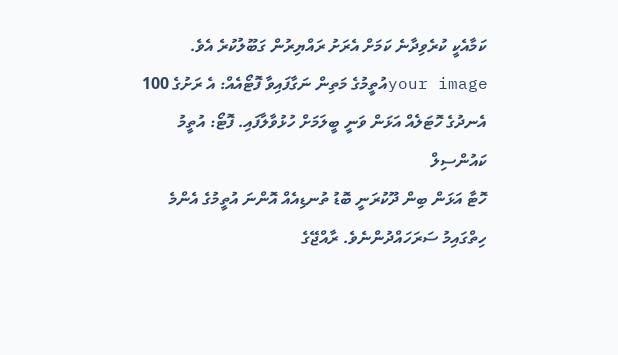ކަމާއެކީ ކުރެވިދާނެ ކަމަށް އެރަށު ރައްޔިރުން ގަބޫލުކުރެ އެވެ.
your imageއުތީމުގެ މަތިން ނަގާފައިވާ ފޮޓޯއެއް: އެ ރަށުގެ 100 އެނދުގެ ހޮޓަލެއް އަޅަން ވަނީ ބީލަމަށް ހުޅުވާލާފައި. ފޮޓޯ: އުތީމު ކައުންސިލް
ހޮޓާ އަޅަން ބިން ދޫކުރަނީ ބޮޑު ތުނޑިއެއް އޮންނަ އުތީމުގެ އެންމެ ހިތްގައިމު ސަރަހައްދުންނެވެ. ރާއްޖޭގެ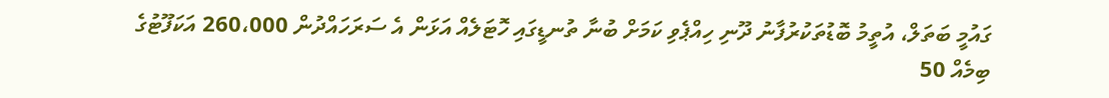ގައުމީ ބަތަލް، އުތީމު ބޮޑުތަކުރުފާނު ދޫނި ހިއްޕެވި ކަމަށް ބުނާ ތުނޑީގައި ހޮޓަލެއް އަޅަން އެ ސަރަހައްދުން 260،000 އަކަފޫޓުގެ ބިމެއް 50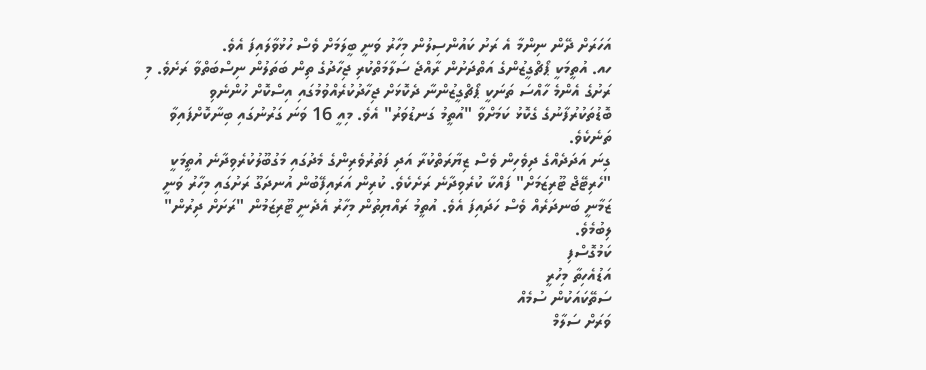އަހަރަށް ދޭން ނިންމާ އެ ރަށު ކައުންސިލުން މިހާރު ވަނީ ބީލަމަށް ވެސް ހުޅުވާލައިފަ އެވެ.
ހއ. އުތީމަކީ ޕޯޗްގީޒުންގެ އަތްދަށުން ރާއްޖެ ސަލާމަތްކުރި ޖިހާދުގެ ތިން ބަތަލުން ނިސްބަތްވާ ރަށެވެ. މި ރަށުގެ އެންމެ ހާއްސަ ތަނަކީ ޕޯޗްގީޒުންނާ ދެކޮޅަށް ޖިހާދުކުރެއްވުމުގައި އިސްކޮށް ހުންނެވި ބޮޑުތަކުރުފާނުގެ ގެކޮޅު ކަމަށްވާ "އުތީމު ގަނޑުވަރު" އެވެ. މިއީ 16 ވަނަ ގަރުނުގައި ބިނާކޮށްފައިވާ ތަނެކެވެ.
ގިނަ އަދަދެއްގެ ދިވެހިން ވެސް ޒިޔާރަތްކުރާ އަދި ފަތުރުވެރިންގެ މެދުގައި މަގުބޫލުކުރެވިދާނެ އުތީމަކީ "ހެރިޓޭޖް ޓޫރިޒަމަށް" ފައްކާ ކުރެވިދާނެ ރަށެކެވެ. ކުރިން އަރައިފޭބުން އުނދަގޫ ރަށުގައި މިހާރު ވަނީ ޒަމާނީ ބަނދަރެއް ވެސް ހަދައިފަ އެވެ. އުތީމު ރައްޔިތުން މިހާރު އެދެނީ ޓޫރިޒަމުން "ރަށަށް ދިރުން" ލިބުމެވެ.
ކަމުގޮސްފި
އަޑުއެހިތާ މިހުރީ
ސަތޭކައަކުން ސުމެއް
ވަރަށް ސަލާމް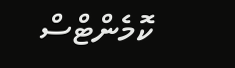ކޮމެންޓްސް